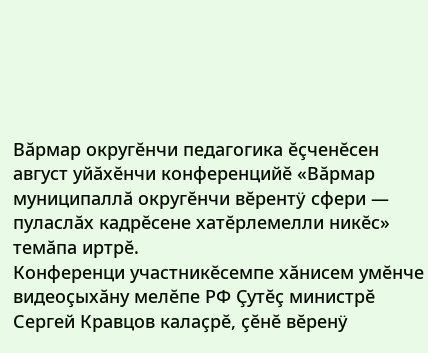Вăрмар округĕнчи педагогика ĕçченĕсен август уйăхĕнчи конференцийĕ «Вăрмар муниципаллă округĕнчи вĕрентÿ сфери — пуласлăх кадрĕсене хатĕрлемелли никĕс» темăпа иртрĕ.
Конференци участникĕсемпе хăнисем умĕнче видеоçыхăну мелĕпе РФ Çутĕç министрĕ Сергей Кравцов калаçрĕ, çĕнĕ вĕренÿ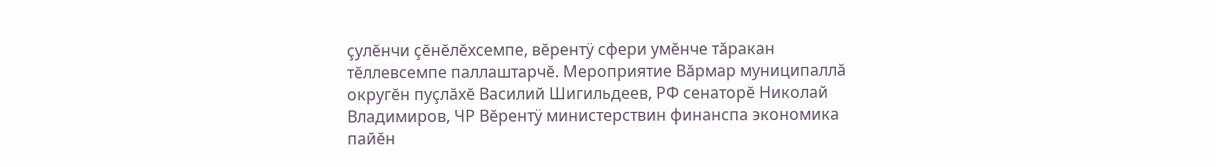çулĕнчи çĕнĕлĕхсемпе, вĕрентÿ сфери умĕнче тăракан тĕллевсемпе паллаштарчĕ. Мероприятие Вăрмар муниципаллă округĕн пуçлăхĕ Василий Шигильдеев, РФ сенаторĕ Николай Владимиров, ЧР Вĕрентÿ министерствин финанспа экономика пайĕн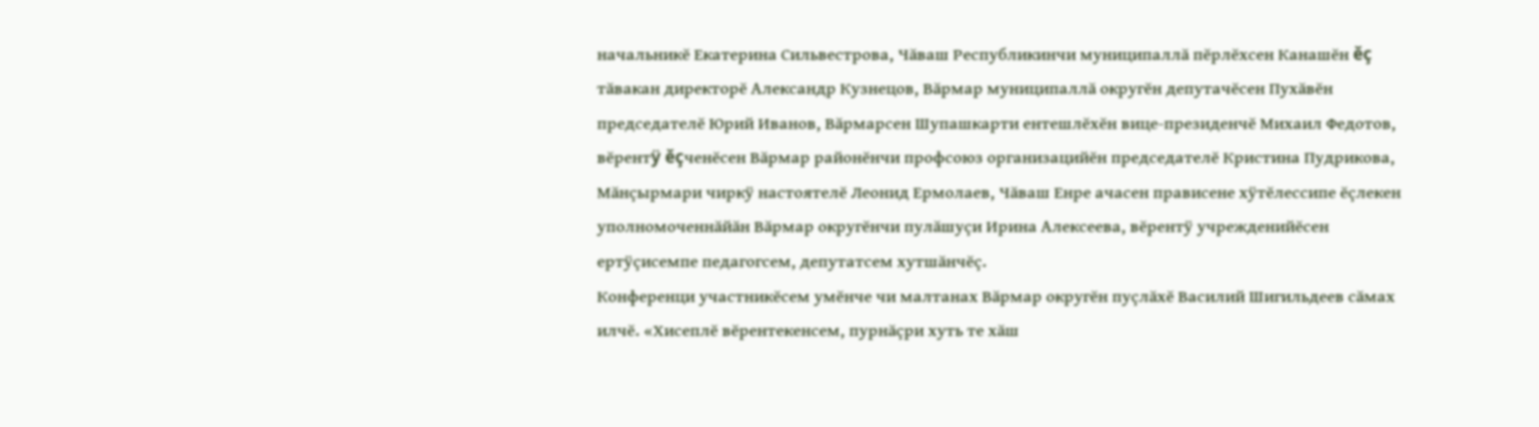начальникĕ Екатерина Сильвестрова, Чăваш Республикинчи муниципаллă пĕрлĕхсен Канашĕн ĕç тăвакан директорĕ Александр Кузнецов, Вăрмар муниципаллă округĕн депутачĕсен Пухăвĕн председателĕ Юрий Иванов, Вăрмарсен Шупашкарти ентешлĕхĕн вице-президенчĕ Михаил Федотов, вĕрентÿ ĕçченĕсен Вăрмар районĕнчи профсоюз организацийĕн председателĕ Кристина Пудрикова, Мăнçырмари чиркÿ настоятелĕ Леонид Ермолаев, Чăваш Енре ачасен прависене хÿтĕлессипе ĕçлекен уполномоченнăйăн Вăрмар округĕнчи пулăшуçи Ирина Алексеева, вĕрентÿ учрежденийĕсен ертÿçисемпе педагогсем, депутатсем хутшăнчĕç.
Конференци участникĕсем умĕнче чи малтанах Вăрмар округĕн пуçлăхĕ Василий Шигильдеев сăмах илчĕ. «Хисеплĕ вĕрентекенсем, пурнăçри хуть те хăш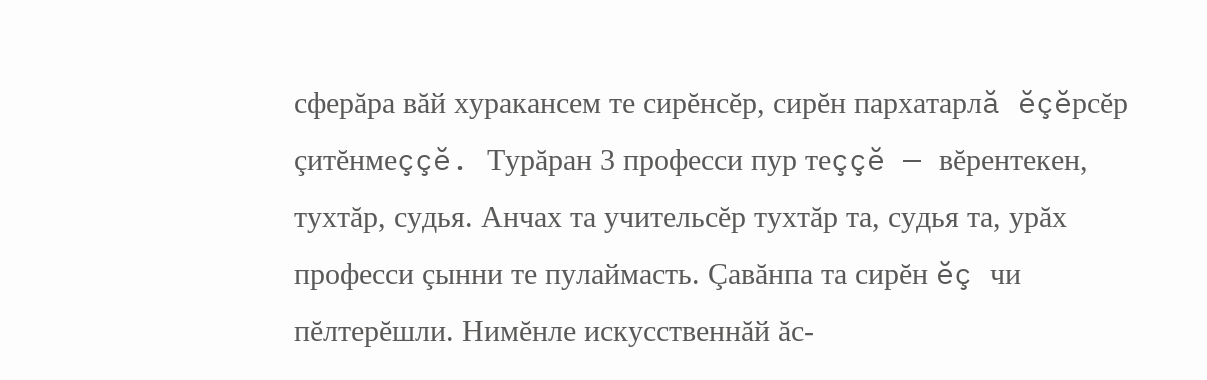сферăра вăй хуракансем те сирĕнсĕр, сирĕн пархатарлă ĕçĕрсĕр çитĕнмеççĕ. Турăран 3 професси пур теççĕ — вĕрентекен, тухтăр, судья. Анчах та учительсĕр тухтăр та, судья та, урăх професси çынни те пулаймасть. Çавăнпа та сирĕн ĕç чи пĕлтерĕшли. Нимĕнле искусственнăй ăс-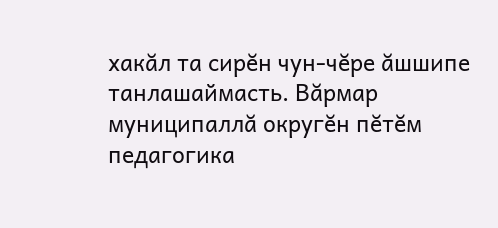хакăл та сирĕн чун-чĕре ăшшипе танлашаймасть. Вăрмар муниципаллă округĕн пĕтĕм педагогика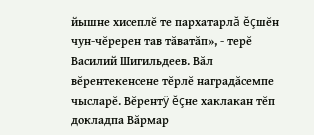йышне хисеплĕ те пархатарлă ĕçшĕн чун-чĕререн тав тăватăп», - терĕ Василий Шигильдеев. Вăл вĕрентекенсене тĕрлĕ наградăсемпе чысларĕ. Вĕрентÿ ĕçне хаклакан тĕп докладпа Вăрмар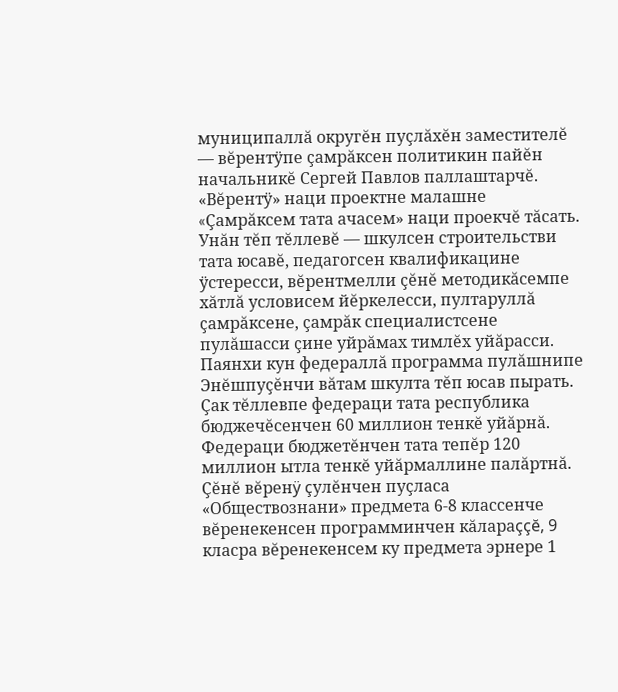муниципаллă округĕн пуçлăхĕн заместителĕ — вĕрентÿпе çамрăксен политикин пайĕн начальникĕ Сергей Павлов паллаштарчĕ. «Вĕрентÿ» наци проектне малашне «Çамрăксем тата ачасем» наци проекчĕ тăсать. Унăн тĕп тĕллевĕ — шкулсен строительстви тата юсавĕ, педагогсен квалификацине ÿстересси, вĕрентмелли çĕнĕ методикăсемпе хăтлă условисем йĕркелесси, пултаруллă çамрăксене, çамрăк специалистсене пулăшасси çине уйрăмах тимлĕх уйăрасси. Паянхи кун федераллă программа пулăшнипе Энĕшпуçĕнчи вăтам шкулта тĕп юсав пырать. Çак тĕллевпе федераци тата республика бюджечĕсенчен 60 миллион тенкĕ уйăрнă. Федераци бюджетĕнчен тата тепĕр 120 миллион ытла тенкĕ уйăрмаллине палăртнă. Çĕнĕ вĕренÿ çулĕнчен пуçласа «Обществознани» предмета 6-8 классенче вĕренекенсен программинчен кăлараççĕ, 9 класра вĕренекенсем ку предмета эрнере 1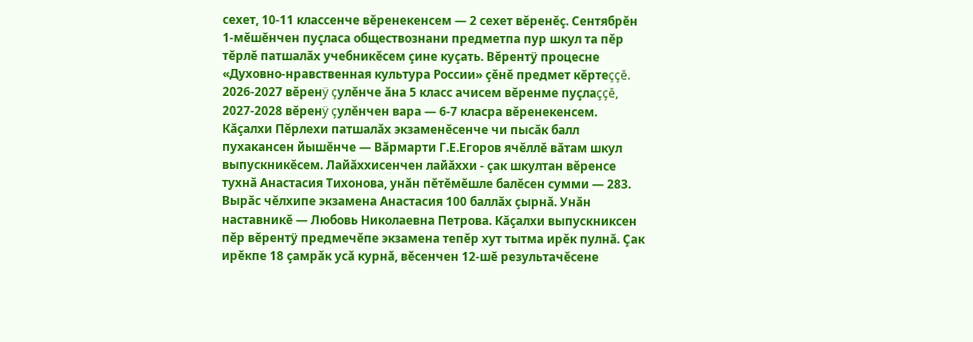сехет, 10-11 классенче вĕренекенсем — 2 сехет вĕренĕç. Сентябрĕн 1-мĕшĕнчен пуçласа обществознани предметпа пур шкул та пĕр тĕрлĕ патшалăх учебникĕсем çине куçать. Вĕрентÿ процесне «Духовно-нравственная культура России» çĕнĕ предмет кĕртеççĕ. 2026-2027 вĕренÿ çулĕнче ăна 5 класс ачисем вĕренме пуçлаççĕ, 2027-2028 вĕренÿ çулĕнчен вара — 6-7 класра вĕренекенсем. Кăçалхи Пĕрлехи патшалăх экзаменĕсенче чи пысăк балл пухакансен йышĕнче — Вăрмарти Г.Е.Егоров ячĕллĕ вăтам шкул выпускникĕсем. Лайăххисенчен лайăххи - çак шкултан вĕренсе тухнă Анастасия Тихонова, унăн пĕтĕмĕшле балĕсен сумми — 283. Вырăс чĕлхипе экзамена Анастасия 100 баллăх çырнă. Унăн наставникĕ — Любовь Николаевна Петрова. Кăçалхи выпускниксен пĕр вĕрентÿ предмечĕпе экзамена тепĕр хут тытма ирĕк пулнă. Çак ирĕкпе 18 çамрăк усă курнă, вĕсенчен 12-шĕ результачĕсене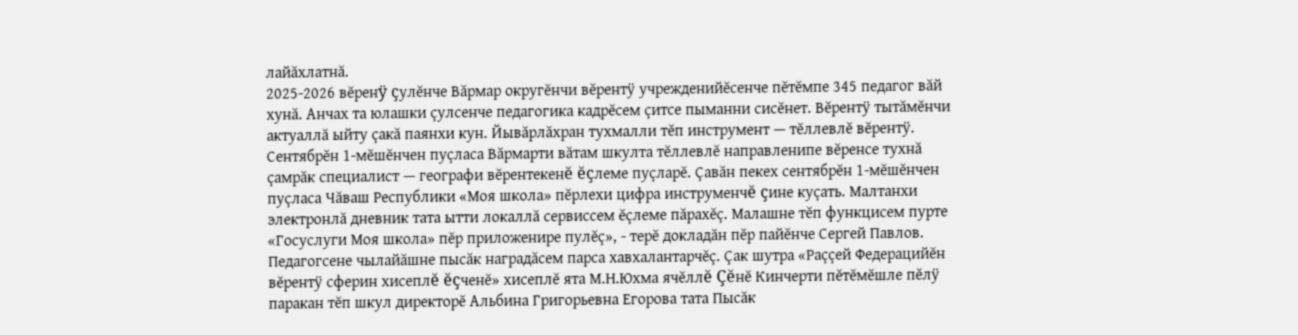лайăхлатнă.
2025-2026 вĕренÿ çулĕнче Вăрмар округĕнчи вĕрентÿ учрежденийĕсенче пĕтĕмпе 345 педагог вăй хунă. Анчах та юлашки çулсенче педагогика кадрĕсем çитсе пыманни сисĕнет. Вĕрентÿ тытăмĕнчи актуаллă ыйту çакă паянхи кун. Йывăрлăхран тухмалли тĕп инструмент — тĕллевлĕ вĕрентÿ. Сентябрĕн 1-мĕшĕнчен пуçласа Вăрмарти вăтам шкулта тĕллевлĕ направленипе вĕренсе тухнă çамрăк специалист — географи вĕрентекенĕ ĕçлеме пуçларĕ. Çавăн пекех сентябрĕн 1-мĕшĕнчен пуçласа Чăваш Республики «Моя школа» пĕрлехи цифра инструменчĕ çине куçать. Малтанхи электронлă дневник тата ытти локаллă сервиссем ĕçлеме пăрахĕç. Малашне тĕп функцисем пурте «Госуслуги Моя школа» пĕр приложенире пулĕç», - терĕ докладăн пĕр пайĕнче Сергей Павлов.
Педагогсене чылайăшне пысăк наградăсем парса хавхалантарчĕç. Çак шутра «Раççей Федерацийĕн вĕрентÿ сферин хисеплĕ ĕçченĕ» хисеплĕ ята М.Н.Юхма ячĕллĕ Çĕнĕ Кинчерти пĕтĕмĕшле пĕлÿ паракан тĕп шкул директорĕ Альбина Григорьевна Егорова тата Пысăк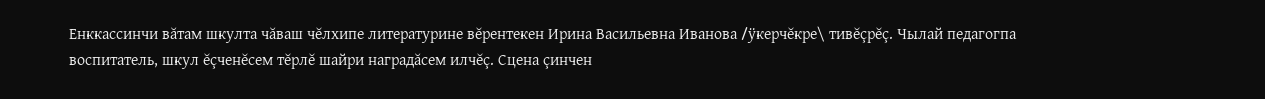Енккассинчи вăтам шкулта чăваш чĕлхипе литературине вĕрентекен Ирина Васильевна Иванова /ÿкерчĕкре\ тивĕçрĕç. Чылай педагогпа воспитатель, шкул ĕçченĕсем тĕрлĕ шайри наградăсем илчĕç. Сцена çинчен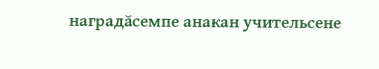наградăсемпе анакан учительсене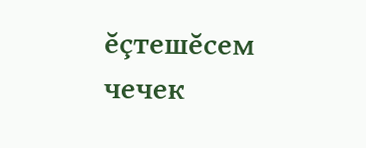ĕçтешĕсем чечек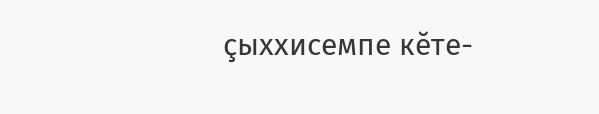çыххисемпе кĕте-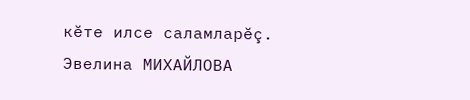кĕте илсе саламларĕç.
Эвелина МИХАЙЛОВА